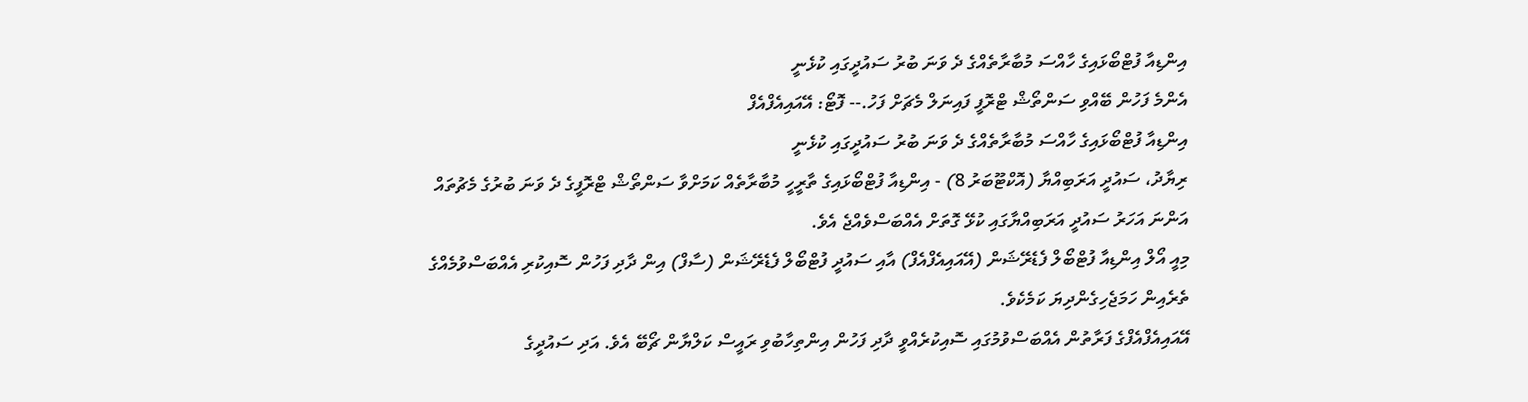އިންޑިއާ ފުޓްބޯޅައިގެ ހާއްސަ މުބާރާތެއްގެ ދެ ވަނަ ބުރު ސައުދީގައި ކުޅެނީ
އެންމެ ފަހުން ބޭއްވި ސަންތޯޝް ޓްރޮފީ ފައިނަލް މެޗަށް ފަހު.-- ފޮޓޯ: އޭއައިއެފްއެފް
އިންޑިއާ ފުޓްބޯޅައިގެ ހާއްސަ މުބާރާތެއްގެ ދެ ވަނަ ބުރު ސައުދީގައި ކުޅެނީ
ރިޔާދު، ސައުދީ އަރަބިއްޔާ (އޮކްޓޫބަރު 8) - އިންޑިއާ ފުޓްބޯޅައިގެ ތާރީހީ މުބާރާތެއް ކަމަށްވާ ސަންތޯޝް ޓްރޮފީގެ ދެ ވަނަ ބުރުގެ މެޗުތައް އަންނަ އަހަރު ސައުދީ އަރަބިއްޔާގައި ކުޅޭ ގޮތަށް އެއްބަސްވެއްޖެ އެވެ.
މިއީ އޯލް އިންޑިއާ ފުޓްބޯލް ފެޑެރޭޝަން (އޭއައިއެފްއެފް) އާއި ސައުދީ ފުޓްބޯލް ފެޑެރޭޝަން (ސާފް) އިން ދާދި ފަހުން ސޮއިކުރި އެއްބަސްވުމެއްގެ ތެރެއިން ހަމަޖެހިގެންދިޔަ ކަމެކެވެ.
އޭއައިއެފްއެފްގެ ފަރާތުން އެއްބަސްވުމުގައި ސޮއިކުރެއްވީ ދާދި ފަހުން އިންތިހާބުވި ރައީސް ކަލްޔާން ޗޯބޭ އެވެ. އަދި ސައުދީގެ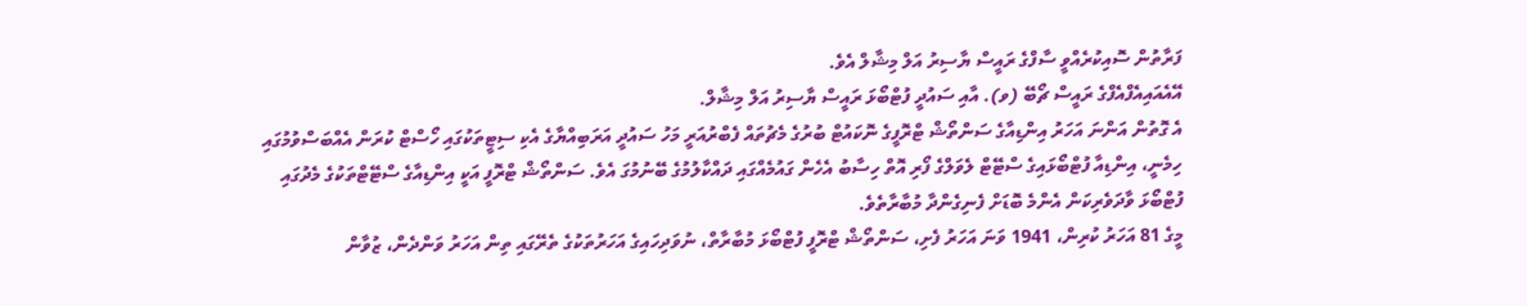ފަރާތުން ސޮއިކުރެއްވީ ސާފްގެ ރައީސް ޔާސިރު އަލް މިޝާލް އެވެ.
އޭއެއައިއެފްއެފްގެ ރައީސް ޗޯބޭ (ވ). އާއި ސައުދީ ފުޓްބޯޅަ ރައީސް ޔާސިރު އަލް މިޝާލް.
އެ ގޮތުން އަންނަ އަހަރު އިންޑިއާގެ ސަންތޯޝް ޓްރޮފީގެ ނޮކައުޓް ބުރުގެ މެޗުތައް ފެބްރުއަރީ މަހު ސައުދީ އަރަބިއްޔާގެ އެކި ސިޓީތަކުގައި ހޯސްޓް ކުރަން އެއްބަސްވުމުގައި ހިމެނީ، އިންޑިއާ ފުޓްބޯޅައިގެ ސްޓޭޓް ލެވަލްގެ ފޯރި އޮތް ހިސާބު އެހެން ގައުމެއްގައި ދައްކާލުމުގެ ބޭނުމުގަ އެވެ. ސަންތޯޝް ޓްރޮފީ އަކީ އިންޑިއާގެ ސްޓޭޓްތަކުގެ މެދުގައި ފުޓްބޯޅަ ވާދަވެރިކަން އެންމެ ބޮޑަށް ފެނިގެންދާ މުބާރާތެވެ.
މީގެ 81 އަހަރު ކުރިން، 1941 ވަނަ އަހަރު ފެށި، ސަންތޯޝް ޓްރޮފީ ފުޓްބޯޅަ މުބާރާތް، ނުވަދިހައިގެ އަހަރުތަކުގެ ތެރޭގައި ތިން އަހަރު ވަންދެން، ޒުވާން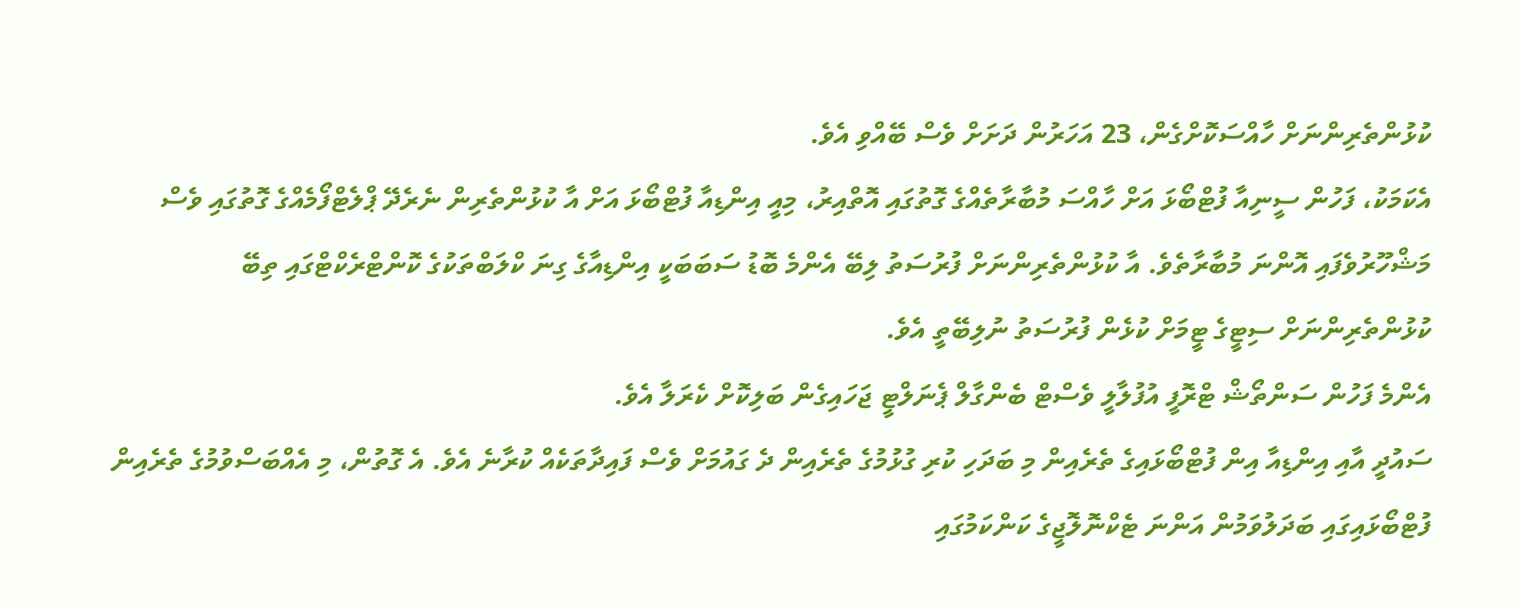ކުޅުންތެރިންނަށް ހާއްސަކޮށްގެން، 23 އަހަރުން ދަށަށް ވެސް ބޭއްވި އެވެ.
އެކަމަކު، ފަހުން ސީނިއާ ފުޓްބޯޅަ އަށް ހާއްސަ މުބާރާތެއްގެ ގޮތުގައި އޮތްއިރު، މިއީ އިންޑިއާ ފުޓްބޯޅަ އަށް އާ ކުޅުންތެރިން ނެރެދޭ ޕްލެޓްފޯމެއްގެ ގޮތުގައި ވެސް މަޝްހޫރުވެފައި އޮންނަ މުބާރާތެވެ. އާ ކުޅުންތެރިންނަށް ފުރުސަތު ލިބޭ އެންމެ ބޮޑު ސަބަބަކީ އިންޑިއާގެ ގިނަ ކްލަބްތަކުގެ ކޮންޓްރެކްޓްގައި ތިބޭ ކުޅުންތެރިންނަށް ސިޓީގެ ޓީމަށް ކުޅެން ފުރުސަތު ނުލިބޭތީ އެވެ.
އެންމެ ފަހުން ސަންތޯޝް ޓްރޮފީ އުފުލާލީ ވެސްޓް ބެންގާލް ޕެނަލްޓީ ޖަހައިގެން ބަލިކޮށް ކެރަލާ އެވެ.
ސައުދީ އާއި އިންޑިއާ އިން ފުޓްބޯޅައިގެ ތެރެއިން މި ބަދަހި ކުރި ގުޅުމުގެ ތެރެއިން ދެ ގައުމަށް ވެސް ފައިދާތަކެއް ކުރާނެ އެވެ. އެ ގޮތުން، މި އެއްބަސްވުމުގެ ތެރެއިން ފުޓްބޯޅައިގައި ބަދަލުވަމުން އަންނަ ޓެކްނޮލޮޖީގެ ކަންކަމުގައި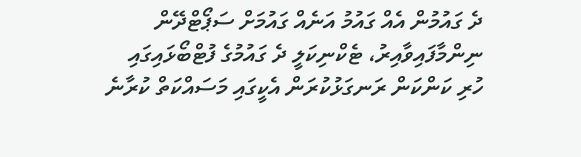ދެ ގައުމުން އެއް ގައުމު އަނެއް ގައުމަށް ސަޕޯޓްދޭން ނިންމާފައިވާއިރު، ޓެކްނިކަލީ ދެ ގައުމުގެ ފުޓްބޯޅައިގައި ހުރި ކަންކަން ރަނގަޅުކުރަން އެކީގައި މަސައްކަތް ކުރާނެ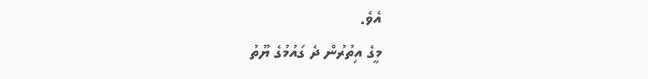އެވެ.
މީގެ އިތުރުން ދެ ގައުމުގެ ޔޫތު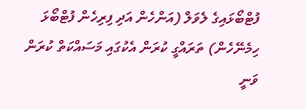ފުޓްބޯޅައިގެ ލެވަލް (އަންހެން އަދި ފިރިހެން ފުޓްބޯޅަ ހިމެނޭހެން) ތަރައްގީ ކުރަން އެކުގައި މަސައްކަތް ކުރަން ވަނީ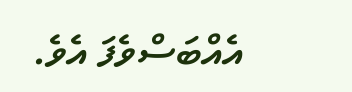އެއްބަސްވެފަ އެވެ.